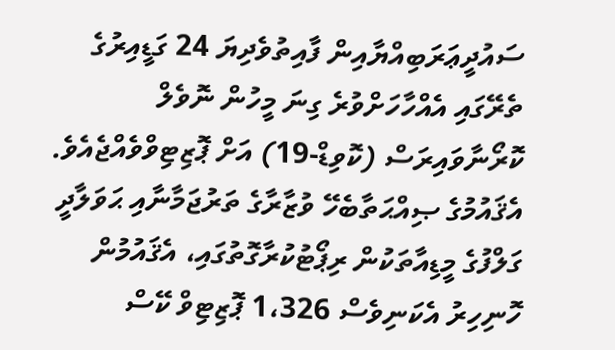ސައުދީޢަރަބިއްޔާއިން ފާއިތުވެދިޔަ 24 ގަޑީއިރުގެ ތެރޭގައި އެއްހާހަށްވުރެ ގިނަ މީހުން ނޮވެލް ކޮރޯނާވައިރަސް (ކޮވިޑް-19) އަށް ޕޮޒިޓިވްވެއްޖެއެވެ.
އެޤައުމުގެ ޞިއްޙަތާބެހޭ ވުޒާރާގެ ތަރުޖަމާނާއި ޙަވަލާދީ ގަލްފުގެ މީޑިއާތަކުން ރިޕޯޓުކުރާގޮތުގައި، އެޤައުމުން ހޮނިހިރު އެކަނިވެސް 1،326 ޕޮޒިޓިވް ކޭސް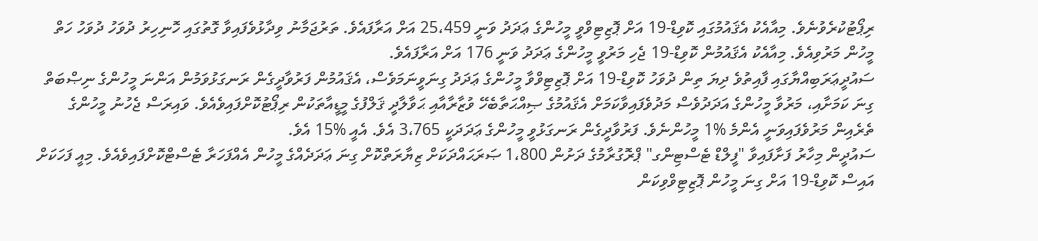ރިޕޯޓުކުރެވުނެވެ. މިއާއެކު އެޤައުމުގައި ކޮވިޑް-19 އަށް ޕޮޒިޓިވްވީ މީހުންގެ ޢަދަދު ވަނީ 25،459 އަށް އަރާފައެވެ. ތަރުޖަމާނު ވިދާޅުވެފައިވާ ގޮތުގައި ހޮނިހިރު ދުވަހު ދުވަހު ހަތް މީހުން މަރުވިއެވެ. މިއާއެކު އެޤައުމުން ކޮވިޑް-19 ޖެހި މަރުވީ މީހުންގެ ޢަދަދު ވަނީ 176 އަށް އަރާފައެވެ.
ސައުދީޢަރަބިއްޔާގައި ފާއިތުވެ ދިޔަ ތިން ދުވަހު ކޮވިޑް-19 އަށް ޕޮޒިޓިވްވާ މީހުންގެ ޢަދަދު ގިނަވީނަމަވެސް، އެޤައުމުން ފަރުވާދީގެން ރަނގަޅުވަމުން އަންނަ މީހުންގެ ނިޞްބަތް ގިނަ ކަމަށާއި، މަރުވާ މީހުންގެ އަދަދުވެސް މަދުވެފައިވާކަމަށް އެޤައުމުގެ ޞިއްޙަތާބެހޭ ވުޒާރާއާއި ޙަވާލާދީ ޤަލްފުގެ މީޑީއާތަކުން ރިޕޯޓުކޮށްފައިވެއެވެ. ވައިރަސް ޖެހުނު މީހުންގެ ތެރެއިން މަރުވެފައިވަނީ އެންމެ %1 މީހުންނެވެ. ފަރުވާދީގެން ރަނގަޅުވީ މީހުންގެ ޢަދަދަކީ 3،765 އެވެ. އެއީ %15 އެވެ.
ސައުދީން މިހާރު ފަށާފައިވާ "ފީލްޑް ޓެސްޓިންގ" ޕްރޮގުރާމުގެ ދަށުން 1،800 ޞަރަޙައްދަކަށް ޒިޔާރަތްކޮށް ގިނަ ޢަދަދެއްގެ މީހުން އެއްފަހަރާ ޓެސްޓްކޮށްފައިވެއެވެ. މިއީ ފަހަކަށް އައިސް ކޮވިޑް-19 އަށް ގިނަ މީހުން ޕޮޒިޓިވްވިކަން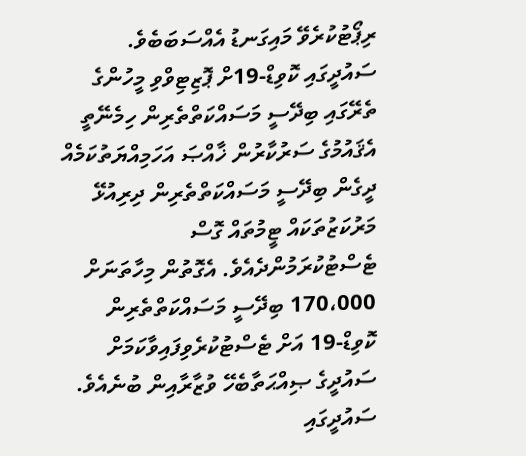ރިޕޯޓުކުރެވޭ މައިގަނޑު އެއްސަބަބެވެ.
ސައުދީގައި ކޮވިޑް-19ށް ޕޮޒިޓިވްވި މީހުންގެ ތެރޭގައި ބިދޭސީ މަސައްކަތްތެރިން ހިމެނޭތީ އެޤައުމުގެ ސަރުކާރުން ޚާއްޞަ އަހަމިއްޔަތުކަމެއް ދީގެން ބިދޭސީ މަސައްކަތްތެރިން ދިރިއުޅޭ މަރުކަޒުތަކައް ޓީމުތައް ގޮސް ޓެސްޓުކުރަމުންދެއެވެ. އެގޮތުން މިހާތަނަށް 170،000 ބިދޭސީ މަސައްކަތްތެރިން ކޮވިޑް-19 އަށް ޓެސްޓުކުރެވިފައިވާކަމަށް ސައުދީގެ ޞިއްޙަތާބެހޭ ވުޒާރާއިން ބުނެއެވެ.
ސައުދީގައި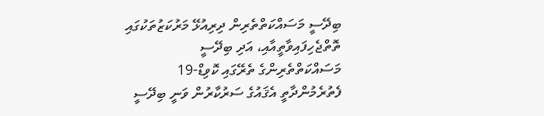ބިދޭސީ މަސައްކަތްތެރިން ދިރިއުޅޭ މަރުކަޒުތަކުގައި ތޮތްޖެހިފައިވާތީއާއި، އަދި ބިދޭސީ މަސައްކަތްތެރިންގެ ތެރޭގައި ކޮވިޑް-19 ފެތުރެމުންދާތީ އެޤައުގެ ސަރުކާރުން ވަނީ ބިދޭސީ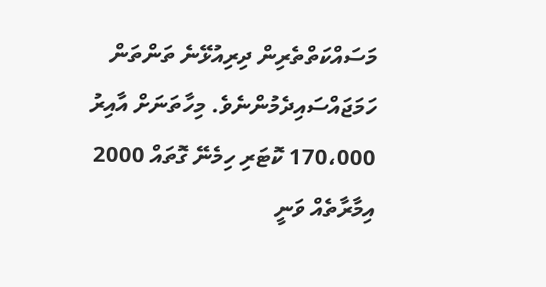މަސައްކަތްތެރިން ދިރިއުޅޭނެ ތަންތަން ހަމަޖައްސައިދެމުންނެވެ. މިހާތަނަށް އާއިރު 170،000 ކޮޓަރި ހިމެނޭ ގޮތައް 2000 އިމާރާތެއް ވަނީ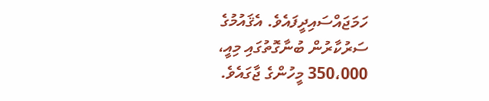ހަމަޖައްސައިދީފައެވެ. އެޤައުމުގެ ސަރުކާރުން ބުނާގޮތުގައި މިއީ، 350،000 މީހުންގެ ޖާގައެވެ.